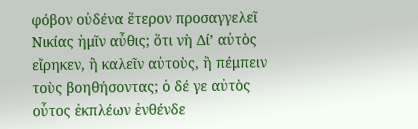φόβον οὐδένα ἕτερον προσαγγελεῖ Νικίας ἡμῖν αὖθις; ὅτι νὴ Δίʼ αὐτὸς εἴρηκεν, ἢ καλεῖν αὐτοὺς, ἢ πέμπειν τοὺς βοηθήσοντας; ὁ δέ γε αὐτὸς οὗτος ἐκπλέων ἐνθένδε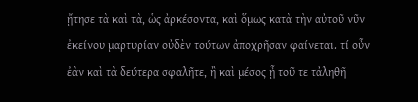ᾔτησε τὰ καὶ τὰ, ὡς ἀρκέσοντα, καὶ ὅμως κατὰ τὴν αὐτοῦ νῦν ἐκείνου μαρτυρίαν οὐδὲν τούτων ἀποχρῆσαν φαίνεται. τί οὖν ἐὰν καὶ τὰ δεύτερα σφαλῆτε, ἢ καὶ μέσος ᾖ τοῦ τε τἀληθῆ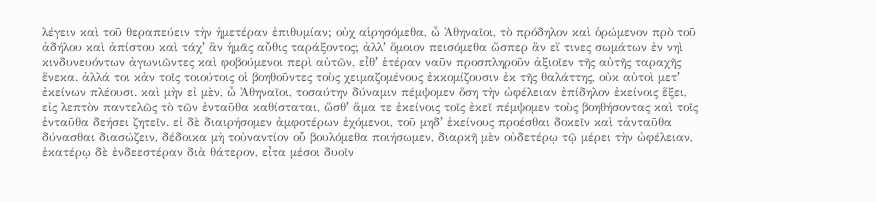λέγειν καὶ τοῦ θεραπεύειν τὴν ἡμετέραν ἐπιθυμίαν; οὐχ αἱρησόμεθα, ὦ Ἀθηναῖοι, τὸ πρόδηλον καὶ ὁρώμενον πρὸ τοῦ ἀδήλου καὶ ἀπίστου καὶ τάχʼ ἂν ἡμᾶς αὖθις ταράξοντος; ἀλλʼ ὅμοιον πεισόμεθα ὥσπερ ἂν εἴ τινες σωμάτων ἐν νηὶ κινδυνευόντων ἀγωνιῶντες καὶ φοβούμενοι περὶ αὐτῶν, εἶθʼ ἑτέραν ναῦν προσπληροῦν ἀξιοῖεν τῆς αὐτῆς ταραχῆς ἕνεκα. ἀλλά τοι κἀν τοῖς τοιούτοις οἱ βοηθοῦντες τοὺς χειμαζομένους ἐκκομίζουσιν ἐκ τῆς θαλάττης, οὐκ αὐτοὶ μετʼ ἐκείνων πλέουσι. καὶ μὴν εἰ μὲν, ὦ Ἀθηναῖοι, τοσαύτην δύναμιν πέμψομεν ὅση τὴν ὠφέλειαν ἐπίδηλον ἐκείνοις ἕξει, εἰς λεπτὸν παντελῶς τὸ τῶν ἐνταῦθα καθίσταται, ὥσθʼ ἅμα τε ἐκείνοις τοῖς ἐκεῖ πέμψομεν τοὺς βοηθήσοντας καὶ τοῖς ἐνταῦθα δεήσει ζητεῖν. εἰ δὲ διαιρήσομεν ἀμφοτέρων ἐχόμενοι, τοῦ μηδʼ ἐκείνους προέσθαι δοκεῖν καὶ τἀνταῦθα δύνασθαι διασώζειν, δέδοικα μὴ τοὐναντίον οὗ βουλόμεθα ποιήσωμεν, διαρκῆ μὲν οὐδετέρῳ τῷ μέρει τὴν ὠφέλειαν, ἑκατέρῳ δὲ ἐνδεεστέραν διὰ θάτερον, εἶτα μέσοι δυοῖν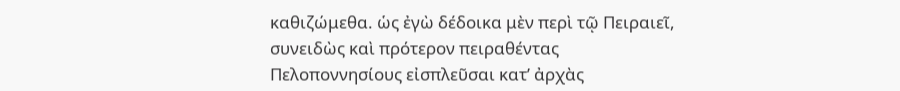καθιζώμεθα. ὡς ἐγὼ δέδοικα μὲν περὶ τῷ Πειραιεῖ, συνειδὼς καὶ πρότερον πειραθέντας Πελοποννησίους εἰσπλεῦσαι κατʼ ἀρχὰς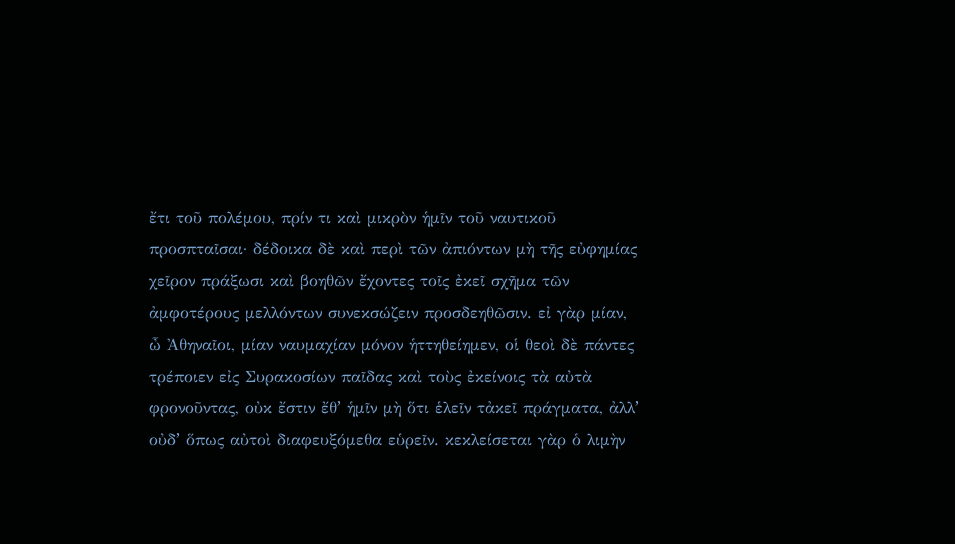ἔτι τοῦ πολέμου, πρίν τι καὶ μικρὸν ἡμῖν τοῦ ναυτικοῦ προσπταῖσαι· δέδοικα δὲ καὶ περὶ τῶν ἀπιόντων μὴ τῆς εὐφημίας χεῖρον πράξωσι καὶ βοηθῶν ἔχοντες τοῖς ἐκεῖ σχῆμα τῶν ἀμφοτέρους μελλόντων συνεκσώζειν προσδεηθῶσιν. εἰ γὰρ μίαν, ὦ Ἀθηναῖοι, μίαν ναυμαχίαν μόνον ἡττηθείημεν, οἱ θεοὶ δὲ πάντες τρέποιεν εἰς Συρακοσίων παῖδας καὶ τοὺς ἐκείνοις τὰ αὐτὰ φρονοῦντας, οὐκ ἔστιν ἔθʼ ἡμῖν μὴ ὅτι ἑλεῖν τἀκεῖ πράγματα, ἀλλʼ οὐδʼ ὅπως αὐτοὶ διαφευξόμεθα εὑρεῖν. κεκλείσεται γὰρ ὁ λιμὴν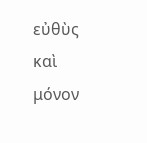εὐθὺς καὶ μόνον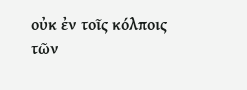οὐκ ἐν τοῖς κόλποις τῶν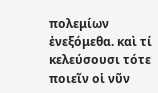πολεμίων ἐνεξόμεθα. καὶ τί κελεύσουσι τότε ποιεῖν οἱ νῦν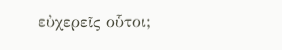εὐχερεῖς οὗτοι;